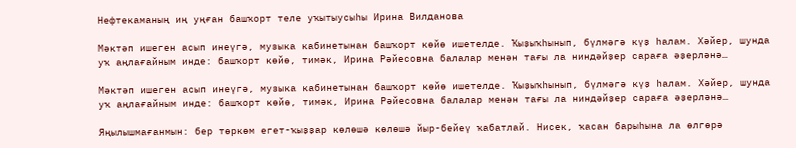Нефтекаманың иң уңған башҡорт теле уҡытыусыһы Ирина Вилданова

Мәктәп ишеген асып инеүгә, музыка кабинетынан башҡорт көйө ишетелде. Ҡыҙыҡһынып, бүлмәгә күҙ һалам. Хәйер, шунда уҡ аңлағайным инде: башҡорт көйө, тимәк, Ирина Рәйесовна балалар менән тағы ла ниндәйҙер сараға әҙерләнә…

Мәктәп ишеген асып инеүгә, музыка кабинетынан башҡорт көйө ишетелде. Ҡыҙыҡһынып, бүлмәгә күҙ һалам. Хәйер, шунда уҡ аңлағайным инде: башҡорт көйө, тимәк, Ирина Рәйесовна балалар менән тағы ла ниндәйҙер сараға әҙерләнә…

Яңылышмағанмын: бер төркөм егет-ҡыҙҙар көлөшә көлөшә йыр-бейеү ҡабатлай. Нисек, ҡасан барыһына ла өлгөрә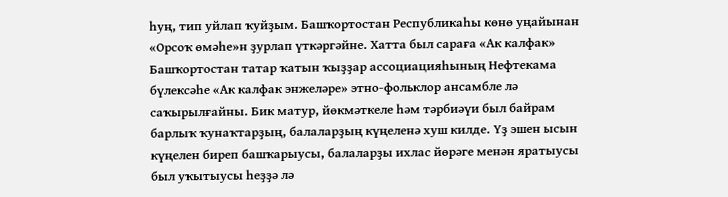һуң, тип уйлап ҡуйҙым. Башҡортостан Республикаһы көнө уңайынан «Орсоҡ өмәһе»н ҙурлап үткәргәйне. Хатта был сараға «Ак калфак» Башҡортостан татар ҡатын ҡыҙҙар ассоциацияһының Нефтекама бүлексәһе «Ак калфак энжеләре» этно-фольклор ансамбле лә саҡырылғайны. Бик матур, йөкмәткеле һәм тәрбиәүи был байрам барлыҡ ҡунаҡтарҙың, балаларҙың күңеленә хуш килде. Үҙ эшен ысын күңелен биреп башҡарыусы, балаларҙы ихлас йөрәге менән яратыусы был уҡытыусы һеҙҙә лә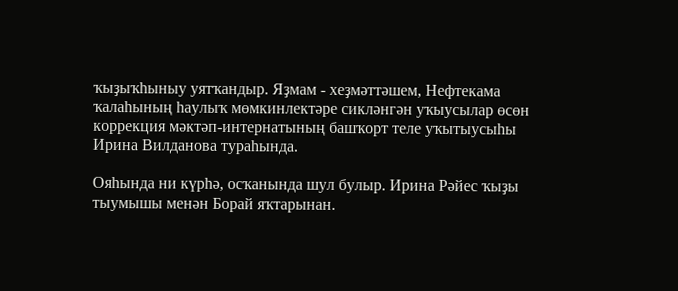ҡыҙыҡһыныу уятҡандыр. Яҙмам - хеҙмәттәшем, Нефтекама ҡалаһының һаулыҡ мөмкинлектәре сикләнгән уҡыусылар өсөн коррекция мәктәп-интернатының башҡорт теле уҡытыусыһы Ирина Вилданова тураһында.

Ояһында ни күрһә, осҡанында шул булыр. Ирина Рәйес ҡыҙы тыумышы менән Борай яҡтарынан.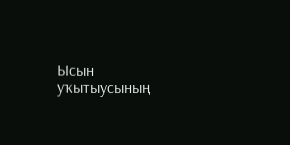Ысын уҡытыусының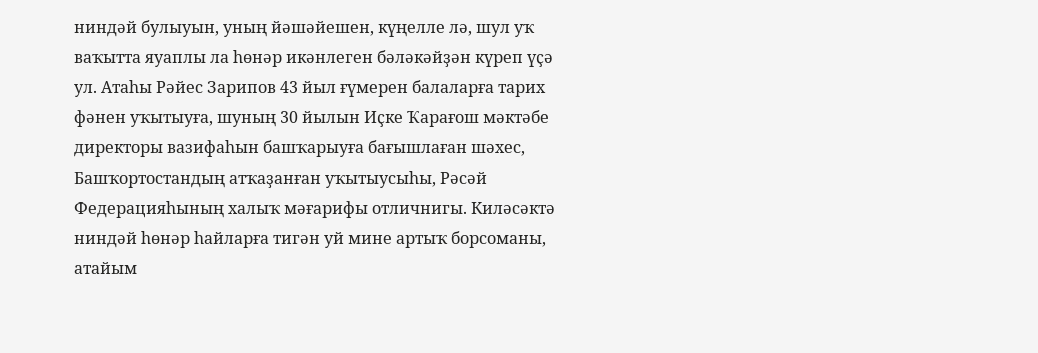ниндәй булыуын, уның йәшәйешен, күңелле лә, шул уҡ ваҡытта яуаплы ла һөнәр икәнлеген бәләкәйҙән күреп үҫә ул. Атаһы Рәйес Зарипов 43 йыл ғүмерен балаларға тарих фәнен уҡытыуға, шуның 30 йылын Иҫке Ҡарағош мәктәбе директоры вазифаһын башҡарыуға бағышлаған шәхес, Башҡортостандың атҡаҙанған уҡытыусыһы, Рәсәй Федерацияһының халыҡ мәғарифы отличнигы. Киләсәктә ниндәй һөнәр һайларға тигән уй мине артыҡ борсоманы, атайым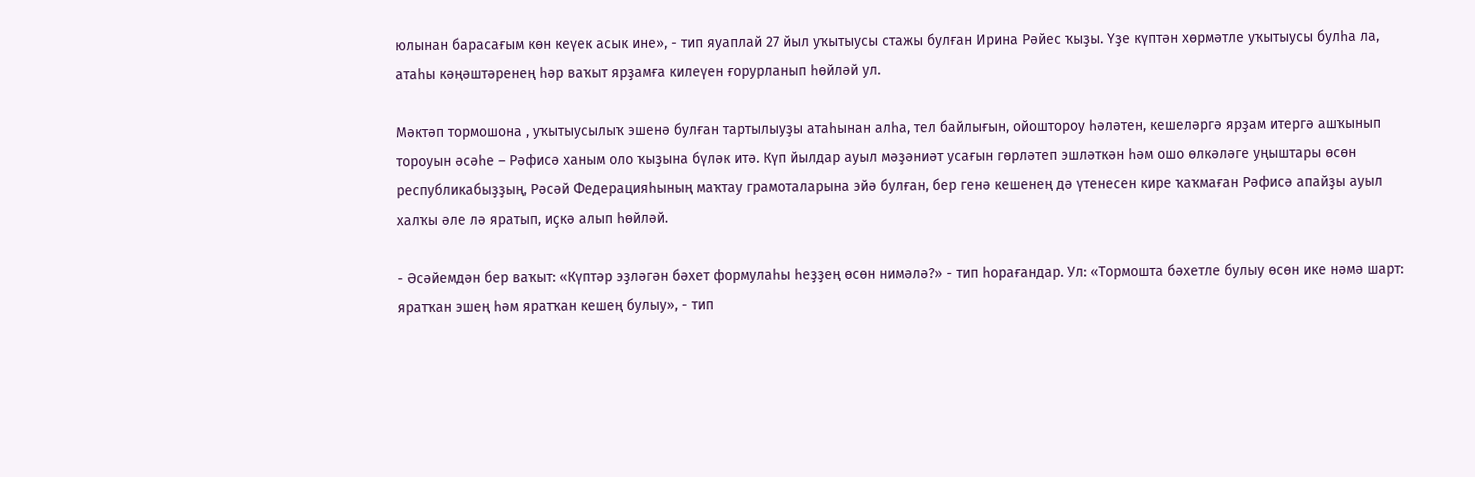юлынан барасағым көн кеүек асык ине», - тип яуаплай 27 йыл уҡытыусы стажы булған Ирина Рәйес ҡыҙы. Үҙе күптән хөрмәтле уҡытыусы булһа ла, атаһы кәңәштәренең һәр ваҡыт ярҙамға килеүен ғорурланып һөйләй ул.

Мәктәп тормошона , уҡытыусылыҡ эшенә булған тартылыуҙы атаһынан алһа, тел байлығын, ойоштороу һәләтен, кешеләргә ярҙам итергә ашҡынып тороуын әсәһе – Рәфисә ханым оло ҡыҙына бүләк итә. Күп йылдар ауыл мәҙәниәт усағын гөрләтеп эшләткән һәм ошо өлкәләге уңыштары өсөн республикабыҙҙың, Рәсәй Федерацияһының маҡтау грамоталарына эйә булған, бер генә кешенең дә үтенесен кире ҡаҡмаған Рәфисә апайҙы ауыл халҡы әле лә яратып, иҫкә алып һөйләй.

- Әсәйемдән бер ваҡыт: «Күптәр эҙләгән бәхет формулаһы һеҙҙең өсөн нимәлә?» - тип һорағандар. Ул: «Тормошта бәхетле булыу өсөн ике нәмә шарт: яратҡан эшең һәм яратҡан кешең булыу», - тип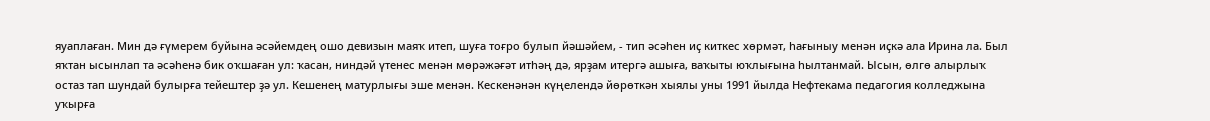яуаплаған. Мин дә ғүмерем буйына әсәйемдең ошо девизын маяҡ итеп, шуға тоғро булып йәшәйем, - тип әсәһен иҫ киткес хөрмәт, һағыныу менән иҫкә ала Ирина ла. Был яҡтан ысынлап та әсәһенә бик оҡшаған ул: ҡасан, ниндәй үтенес менән мөрәжәғәт итһәң дә, ярҙам итергә ашыға, ваҡыты юҡлығына һылтанмай. Ысын, өлгө алырлыҡ остаз тап шундай булырға тейештер ҙә ул. Кешенең матурлығы эше менән. Кескенәнән күңелендә йөрөткән хыялы уны 1991 йылда Нефтекама педагогия колледжына уҡырға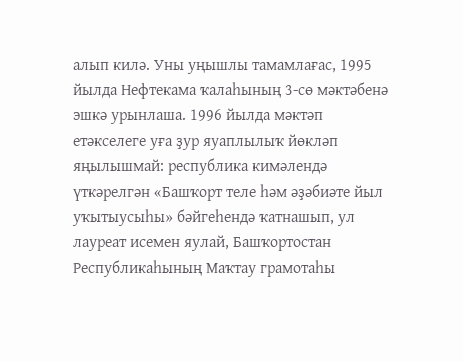алып килә. Уны уңышлы тамамлағас, 1995 йылда Нефтекама ҡалаһының 3-сө мәктәбенә эшкә урынлаша. 1996 йылда мәктәп етәкселеге уға ҙур яуаплылыҡ йөкләп яңылышмай: республика кимәлендә үткәрелгән «Башҡорт теле һәм әҙәбиәте йыл уҡытыусыһы» бәйгеһендә ҡатнашып, ул лауреат исемен яулай, Башҡортостан Республикаһының Маҡтау грамотаһы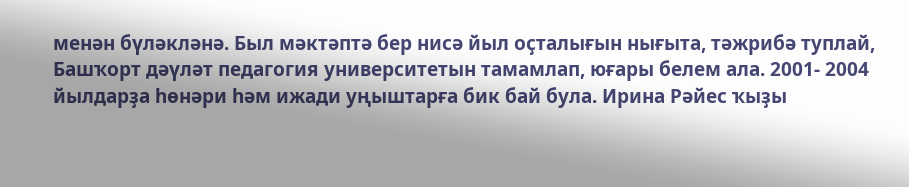менән бүләкләнә. Был мәктәптә бер нисә йыл оҫталығын нығыта, тәжрибә туплай, Башҡорт дәүләт педагогия университетын тамамлап, юғары белем ала. 2001- 2004 йылдарҙа һөнәри һәм ижади уңыштарға бик бай була. Ирина Рәйес ҡыҙы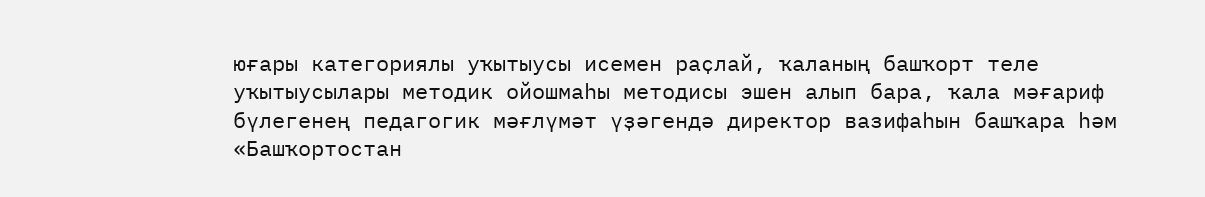юғары категориялы уҡытыусы исемен раҫлай, ҡаланың башҡорт теле уҡытыусылары методик ойошмаһы методисы эшен алып бара, ҡала мәғариф бүлегенең педагогик мәғлүмәт үҙәгендә директор вазифаһын башҡара һәм «Башҡортостан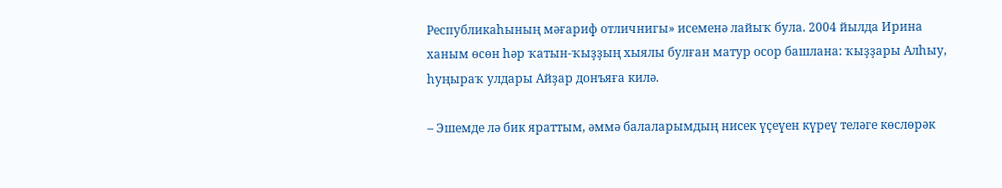Республикаһының мәғариф отличнигы» исеменә лайыҡ була. 2004 йылда Ирина ханым өсөн һәр ҡатын-ҡыҙҙың хыялы булған матур осор башлана: ҡыҙҙары Алһыу, һуңыраҡ улдары Айҙар донъяға килә.

– Эшемде лә бик яраттым, әммә балаларымдың нисек үҫеүен күреү теләге көслөрәк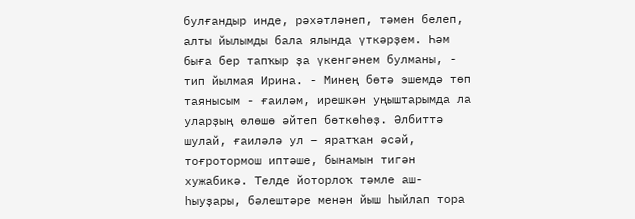булғандыр инде, рәхәтләнеп, тәмен белеп, алты йылымды бала ялында үткәрҙем. Һәм быға бер тапҡыр ҙа үкенгәнем булманы, - тип йылмая Ирина. - Минең бөтә эшемдә төп таянысым - ғаиләм, ирешкән уңыштарымда ла уларҙың өлөшө әйтеп бөткөһөҙ. Әлбиттә шулай, ғаиләлә ул – яратҡан әсәй, тоғротормош иптәше, бынамын тигән хужабикә. Телде йоторлоҡ тәмле аш-һыуҙары, бәлештәре менән йыш һыйлап тора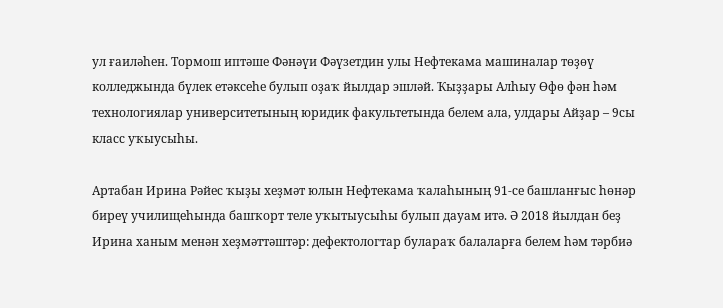ул ғаиләһен. Тормош иптәше Фәнәүи Фәүзетдин улы Нефтекама машиналар төҙөү колледжында бүлек етәксеһе булып оҙаҡ йылдар эшләй. Ҡыҙҙары Алһыу Өфө фән һәм технологиялар университетының юридик факультетында белем ала, улдары Айҙар – 9сы класс уҡыусыһы.

Артабан Ирина Рәйес ҡыҙы хеҙмәт юлын Нефтекама ҡалаһының 91-се башланғыс һөнәр биреү училищеһында башҡорт теле уҡытыусыһы булып дауам итә. Ә 2018 йылдан беҙ Ирина ханым менән хеҙмәттәштәр: дефектологтар булараҡ балаларға белем һәм тәрбиә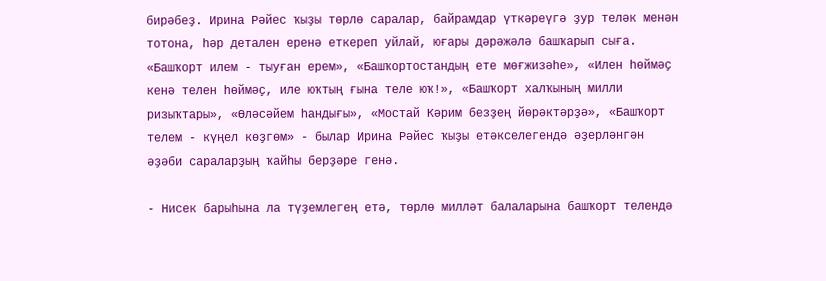бирәбеҙ. Ирина Рәйес ҡыҙы төрлө саралар, байрамдар үткәреүгә ҙур теләк менән тотона, һәр детален еренә еткереп уйлай, юғары дәрәжәлә башҡарып сыға. «Башҡорт илем - тыуған ерем», «Башҡортостандың ете мөғжизәһе», «Илен һөймәҫ кенә телен һөймәҫ, иле юҡтың ғына теле юҡ!», «Башҡорт халҡының милли ризыҡтары», «Өләсәйем һандығы», «Мостай Кәрим безҙең йөрәктәрҙә», «Башҡорт телем - күңел көҙгөм» - былар Ирина Рәйес ҡыҙы етәкселегендә әҙерләнгән әҙәби сараларҙың ҡайһы берҙәре генә.

- Нисек барыһына ла түҙемлегең етә, төрлө милләт балаларына башҡорт телендә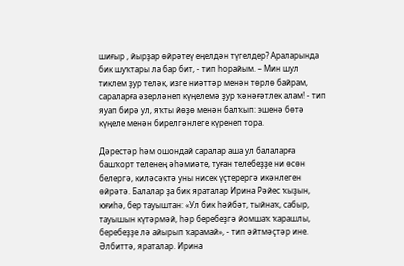шиғыр , йырҙар өйрәтеү еңелдән түгелдер? Араларында бик шуҡтары ла бар бит, - тип һорайым. – Мин шул тиклем ҙур теләк, изге ниәттәр менән төрлө байрам, сараларға әзерләнеп күңелемә ҙур ҡәнәғәтлек алам! - тип яуап бирә ул, яҡты йөҙө менән балҡып: эшенә бөтә күңеле менән бирелгәнлеге күренеп тора.

Дәрестәр һәм ошондай саралар аша ул балаларға башҡорт теленең әһәмиәте, туған телебеҙҙе ни өсөн белергә, киләсәктә уны нисек үҫтерергә икәнлеген өйрәтә. Балалар ҙа бик яраталар Ирина Рәйес ҡыҙын, юғиһә, бер тауыштан: «Ул бик һәйбәт, тыйнаҡ, сабыр, тауышын күтәрмәй, һәр беребеҙгә йомшаҡ ҡарашлы, беребеҙҙе лә айырып ҡарамай», - тип әйтмәҫтәр ине. Әлбиттә, яраталар. Ирина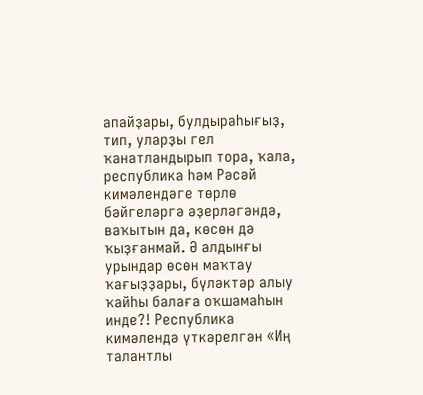апайҙары, булдыраһығыҙ, тип, уларҙы гел ҡанатландырып тора, ҡала, республика һәм Рәсәй кимәлендәге төрлө бәйгеләргә әҙерләгәндә, ваҡытын да, көсөн дә ҡыҙғанмай. Ә алдынғы урындар өсөн маҡтау ҡағыҙҙары, бүләктәр алыу ҡайһы балаға оҡшамаһын инде?! Республика кимәлендә үткәрелгән «Иң талантлы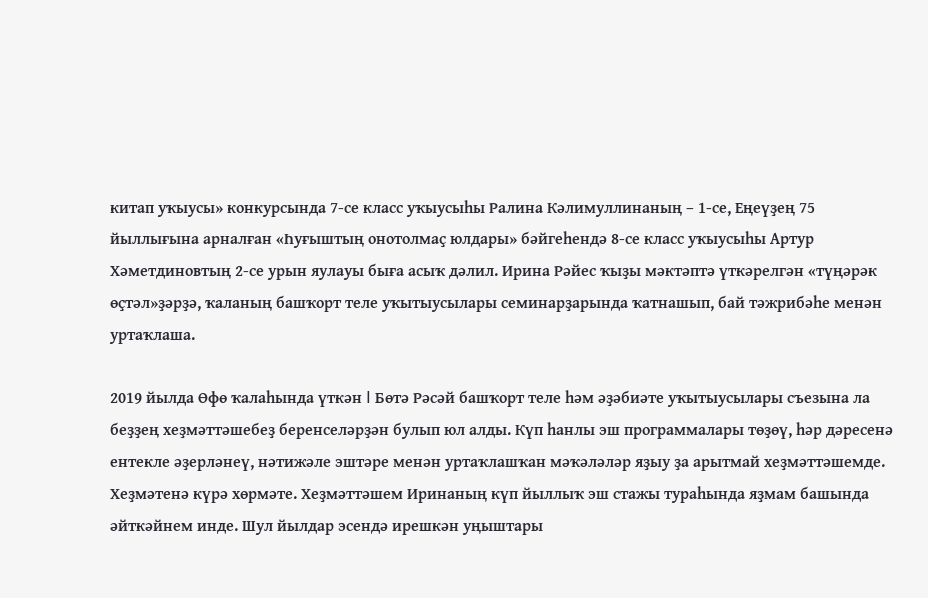китап уҡыусы» конкурсында 7-се класс уҡыусыһы Ралина Кәлимуллинаның – 1-се, Еңеүҙең 75 йыллығына арналған «Һуғыштың онотолмаҫ юлдары» бәйгеһендә 8-се класс уҡыусыһы Артур Хәметдиновтың 2-се урын яулауы быға асыҡ дәлил. Ирина Рәйес ҡыҙы мәктәптә үткәрелгән «түңәрәк өҫтәл»ҙәрҙә, ҡаланың башҡорт теле уҡытыусылары семинарҙарында ҡатнашып, бай тәжрибәһе менән уртаҡлаша.

2019 йылда Өфө ҡалаһында үткән I Бөтә Рәсәй башҡорт теле һәм әҙәбиәте уҡытыусылары съезына ла беҙҙең хеҙмәттәшебеҙ беренселәрҙән булып юл алды. Күп һанлы эш программалары төҙөү, һәр дәресенә ентекле әҙерләнеү, нәтижәле эштәре менән уртаҡлашҡан мәҡәләләр яҙыу ҙа арытмай хеҙмәттәшемде. Хеҙмәтенә күрә хөрмәте. Хеҙмәттәшем Иринаның күп йыллыҡ эш стажы тураһында яҙмам башында әйткәйнем инде. Шул йылдар эсендә ирешкән уңыштары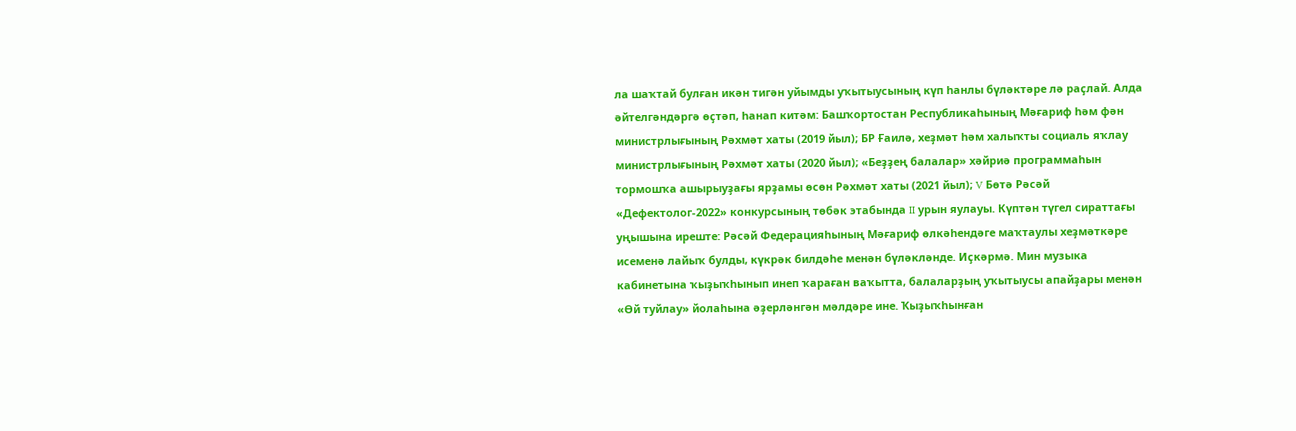ла шаҡтай булған икән тигән уйымды уҡытыусының күп һанлы бүләктәре лә раҫлай. Алда әйтелгәндәргә өҫтәп, һанап китәм: Башҡортостан Республикаһының Мәғариф һәм фән министрлығының Рәхмәт хаты (2019 йыл); БР Ғаилә, хеҙмәт һәм халыҡты социаль яҡлау министрлығының Рәхмәт хаты (2020 йыл); «Беҙҙең балалар» хәйриә программаһын тормошҡа ашырыуҙағы ярҙамы өсөн Рәхмәт хаты (2021 йыл); V Бөтә Рәсәй «Дефектолог-2022» конкурсының төбәк этабында II урын яулауы. Күптән түгел сираттағы уңышына иреште: Рәсәй Федерацияһының Мәғариф өлкәһендәге маҡтаулы хеҙмәткәре исеменә лайыҡ булды, күкрәк билдәһе менән бүләкләнде. Иҫкәрмә. Мин музыка кабинетына ҡыҙыҡһынып инеп ҡараған ваҡытта, балаларҙың уҡытыусы апайҙары менән «Өй туйлау» йолаһына әҙерләнгән мәлдәре ине. Ҡыҙыҡһынған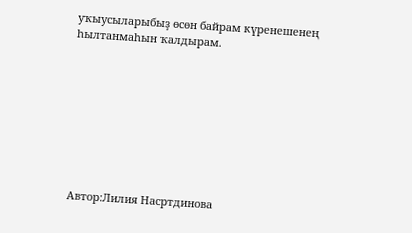уҡыусыларыбыҙ өсөн байрам күренешенең һылтанмаһын ҡалдырам.









Автор:Лилия Насртдинова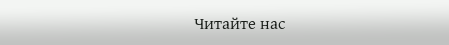Читайте нас